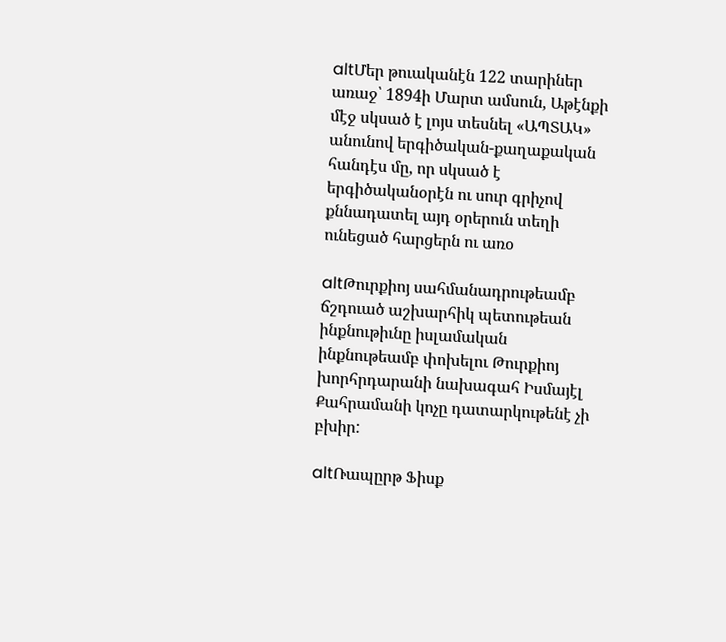altՄեր թուականէն 122 տարիներ առաջ՝ 1894ի Մարտ ամսուն, Աթէնքի մէջ սկսած է լոյս տեսնել «ԱՊՏԱԿ» անունով երգիծական-քաղաքական հանդէս մը, որ սկսած է երգիծականօրէն ու սուր գրիչով քննադատել այդ օրերուն տեղի ունեցած հարցերն ու առօ

altԹուրքիոյ սահմանադրութեամբ ճշդուած աշխարհիկ պետութեան ինքնութիւնը իսլամական ինքնութեամբ փոխելու Թուրքիոյ խորհրդարանի նախագահ Իսմայէլ Քահրամանի կոչը դատարկութենէ չի բխիր:

altՌապըրթ Ֆիսք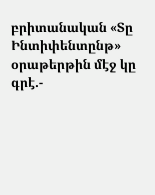բրիտանական «Տը Ինտիփենտընթ» օրաթերթին մէջ կը գրէ.-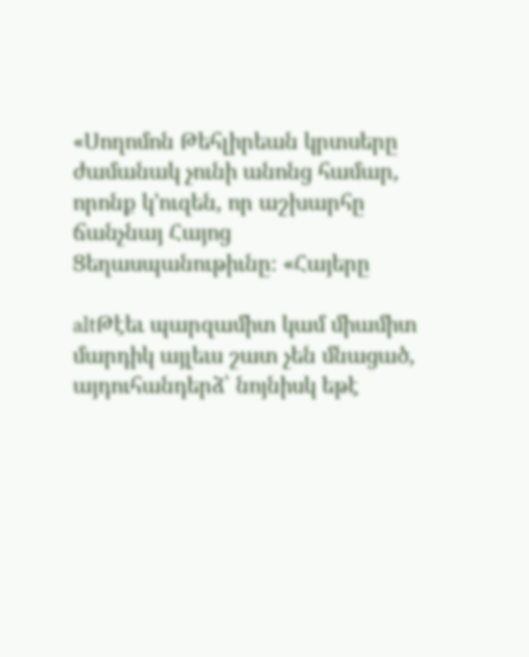«Սողոմոն Թեհլիրեան կրտսերը ժամանակ չունի անոնց համար‚ որոնք կ՚ուզեն‚ որ աշխարհը ճանչնայ Հայոց Ցեղասպանութիւնը։ «Հայերը

altԹէեւ պարզամիտ կամ միամիտ մարդիկ այլեւս շատ չեն մնացած, այդուհանդերձ՝ նոյնիսկ եթէ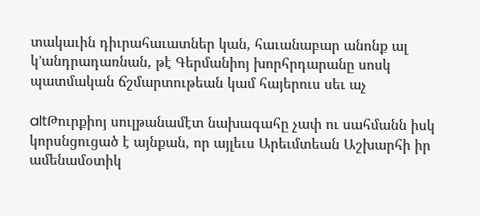տակաւին դիւրահաւատներ կան, հաւանաբար անոնք ալ կ՚անդրադառնան, թէ Գերմանիոյ խորհրդարանը սոսկ պատմական ճշմարտութեան կամ հայերուս սեւ աչ

altԹուրքիոյ սուլթանամէտ նախագահը չափ ու սահմանն իսկ կորսնցուցած է այնքան, որ այլեւս Արեւմտեան Աշխարհի իր ամենամօտիկ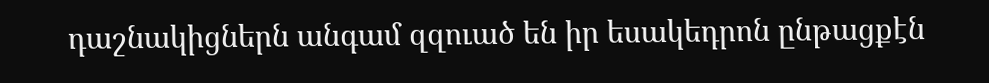դաշնակիցներն անգամ զզուած են իր եսակեդրոն ընթացքէն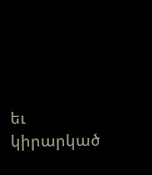եւ կիրարկած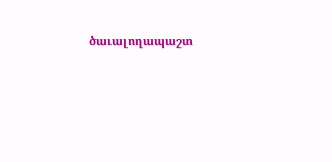ծաւալողապաշտ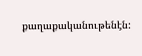քաղաքականութենէն: